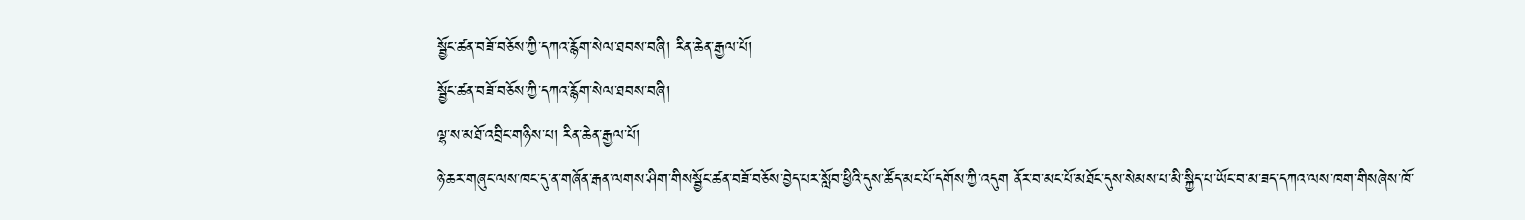སྦྱོང་ཚན་བཟོ་བཅོས་ཀྱི་དཀའ་རྙོག་སེལ་ཐབས་བཞི། རིན་ཆེན་རྒྱལ་པོ།
སྦྱོང་ཚན་བཟོ་བཅོས་ཀྱི་དཀའ་རྙོག་སེལ་ཐབས་བཞི།
ལྷ་ས་མཐོ་འབྲིང་གཉིས་པ། རིན་ཆེན་རྒྱལ་པོ།
ཉེ་ཆར་གཞུང་ལས་ཁང་དུ་ན་གཞོན་རྒན་ལགས་ཤིག་གིསསྦྱོང་ཚན་བཟོ་བཅོས་བྱེད་པར་སློབ་ཕྱིའི་དུས་ཚོད་མང་པོ་དགོས་ཀྱི་འདུག ནོར་བ་མང་པོ་མཐོང་དུས་སེམས་པ་མི་སྐྱིད་པ་ཡོང་བ་མ་ཟད་དཀའ་ལས་ཁག་གིསཞེས་ཁོ་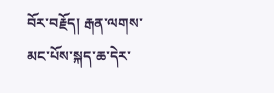བོར་བརྗོད། རྒན་ལགས་མང་པོས་སྐད་ཆ་དེར་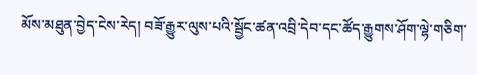མོས་མཐུན་བྱེད་ངེས་རེད། བཟོ་རྒྱུར་ལུས་པའི་སྦྱོང་ཚན་འབྲི་དེབ་དང་ཚོད་རྒྱུགས་ཤོག་ལྷེ་གཅིག་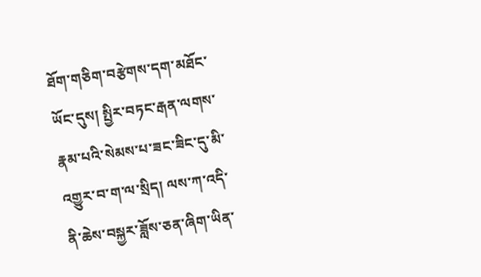ཐོག་གཅིག་བརྩེགས་དག་མཐོང་ཡོང་དུས། སྤྱིར་བཏང་རྒན་ལགས་རྣམ་པའི་སེམས་པ་ཟང་ཟིང་དུ་མི་འགྱུར་བ་ག་ལ་སྲིད། ལས་ཀ་འདི་ནི་ཆེས་བསྐྱར་ཟློས་ཅན་ཞིག་ཡིན་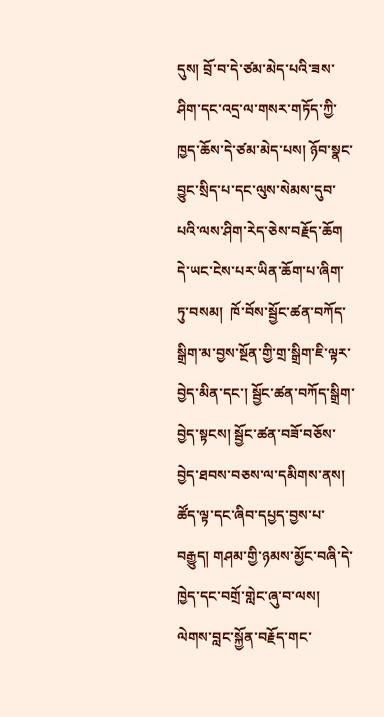དུས། བྲོ་བ་དེ་ཙམ་མེད་པའི་ཟས་ཤིག་དང་འདྲ་ལ་གསར་གཏོད་ཀྱི་ཁྱད་ཆོས་དེ་ཙམ་མེད་པས། ཉོབ་སྣང་བྱུང་སྲིད་པ་དང་ལུས་སེམས་དུབ་པའི་ལས་ཤིག་རེད་ཅེས་བརྗོད་ཆོག དེ་ཡང་ངེས་པར་ཡིན་ཆོག་པ་ཞིག་ཏུ་བསམ།  ཁོ་བོས་སྦྱོང་ཚན་བཀོད་སྒྲིག་མ་བྱས་སྔོན་གྱི་གྲ་སྒྲིག་ཇི་ལྟར་བྱེད་མིན་དང་། སྦྱོང་ཚན་བཀོད་སྒྲིག་བྱེད་སྟངས། སྦྱོང་ཚན་བཟོ་བཅོས་བྱེད་ཐབས་བཅས་ལ་དམིགས་ནས། ཚོད་ལྟ་དང་ཞིབ་དཔྱད་བྱས་པ་བརྒྱུད། གཤམ་གྱི་ཉམས་མྱོང་བཞི་དེ་ཁྱེད་དང་བགྲོ་གླེང་ཞུ་བ་ལས། ལེགས་བླང་སྐྱོན་བརྗོད་གང་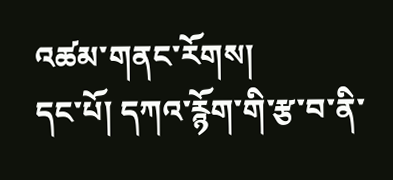འཚམ་གནང་རོགས།
དང་པོ། དཀའ་རྙོག་གི་རྩ་བ་ནི་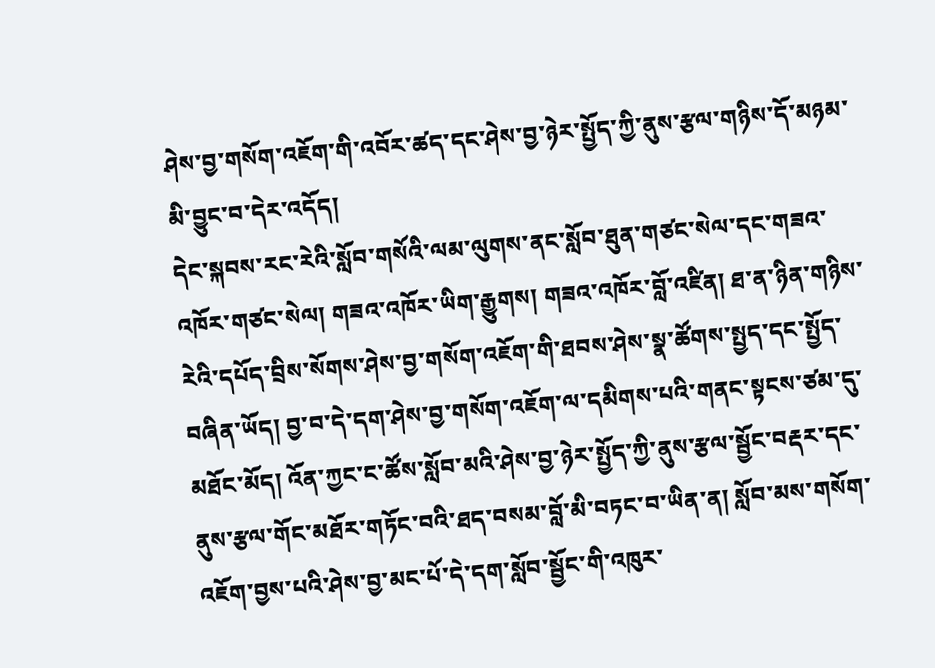ཤེས་བྱ་གསོག་འཇོག་གི་འབོར་ཚད་དང་ཤེས་བྱ་ཉེར་སྤྱོད་ཀྱི་ནུས་རྩལ་གཉིས་དོ་མཉམ་མི་བྱུང་བ་དེར་འདོད།
དེང་སྐབས་རང་རེའི་སློབ་གསོའི་ལམ་ལུགས་ནང་སློབ་ཐུན་གཙང་སེལ་དང་གཟའ་འཁོར་གཙང་སེལ། གཟའ་འཁོར་ཡིག་རྒྱུགས། གཟའ་འཁོར་བློ་འཛིན། ཐ་ན་ཉིན་གཉིས་རེའི་དཔོད་བྲིས་སོགས་ཤེས་བྱ་གསོག་འཇོག་གི་ཐབས་ཤེས་སྣ་ཚོགས་སྤྱད་དང་སྤྱོད་བཞིན་ཡོད། བྱ་བ་དེ་དག་ཤེས་བྱ་གསོག་འཇོག་ལ་དམིགས་པའི་གནང་སྟངས་ཙམ་དུ་མཐོང་མོད། འོན་ཀྱང་ང་ཚོས་སློབ་མའི་ཤེས་བྱ་ཉེར་སྤྱོད་ཀྱི་ནུས་རྩལ་སྦྱོང་བརྡར་དང་ནུས་རྩལ་གོང་མཐོར་གཏོང་བའི་ཐད་བསམ་བློ་མི་བཏང་བ་ཡིན་ན། སློབ་མས་གསོག་འཇོག་བྱས་པའི་ཤེས་བྱ་མང་པོ་དེ་དག་སློབ་སྦྱོང་གི་འཁུར་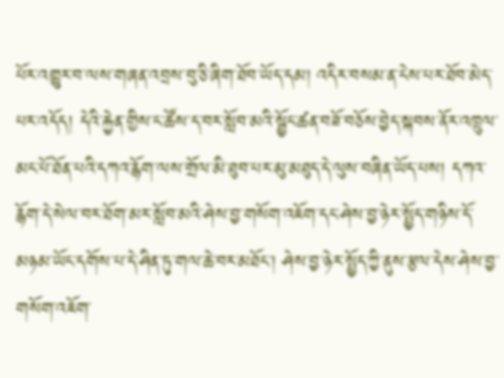པོར་འགྱུར་བ་ལས་གཞན་འབྲས་བུ་ཅི་ཞིག་ཐོབ་ཡོད་དམ། འདིར་བསམ་ན་ངེས་པར་ཐོབ་མེད་པར་འདོད། དེའི་རྐྱེན་གྱིས་ང་ཚོས་ད་བར་སློབ་མའི་སྦྱོང་ཚན་བཟོ་བཅོས་བྱེད་སྐབས་ནོར་འཁྲུལ་མང་པོ་ཐོན་པའི་དཀའ་རྙོག་ལས་གྲོལ་མི་ཐུབ་པར་མུ་མཐུད་དེ་ལུས་བཞིན་ཡོད་པས། དཀའ་རྙོག་དེ་སེལ་བར་ཐོག་མར་སློབ་མའི་ཤེས་བྱ་གསོག་འཇོག་དང་ཤེས་བྱ་ཉེར་སྤྱོད་གཉིས་དོ་མཉམ་ཡོང་དགོས་པ་དེ་ཤིན་ཏུ་གལ་ཆེ་བར་མཐོང་། ཤེས་བྱ་ཉེར་སྤྱོད་ཀྱི་ནུས་རྩལ་དེས་ཤེས་བྱ་གསོག་འཇོག་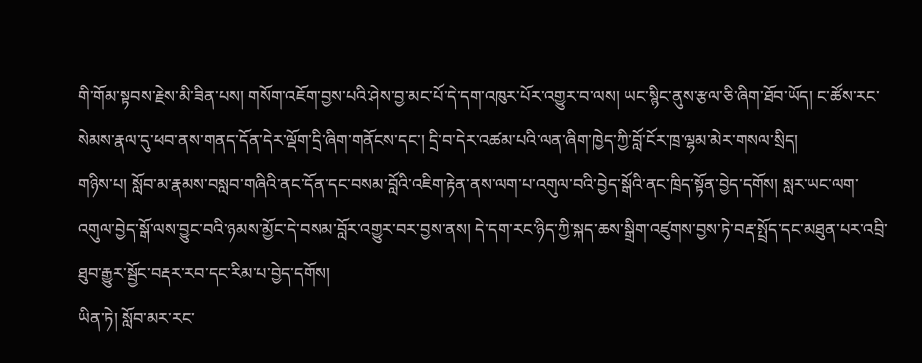གི་གོམ་སྟབས་རྗེས་མི་ཟིན་པས། གསོག་འཇོག་བྱས་པའི་ཤེས་བྱ་མང་པོ་དེ་དག་འཁུར་པོར་འགྱུར་བ་ལས། ཡང་སྙིང་ནུས་རྩལ་ཅི་ཞིག་ཐོབ་ཡོད། ང་ཚོས་རང་སེམས་རྣལ་དུ་ཕབ་ནས་གནད་དོན་དེར་ལྡོག་དྲི་ཞིག་གནོངས་དང་། དྲི་བ་དེར་འཚམ་པའི་ལན་ཞིག་ཁྱེད་ཀྱི་བློ་ངོར་ཁྲ་ལྷམ་མེར་གསལ་སྲིད།
གཉིས་པ། སློབ་མ་རྣམས་བསླབ་གཞིའི་ནང་དོན་དང་བསམ་བློའི་འཇིག་རྟེན་ནས་ལག་པ་འགུལ་བའི་བྱེད་སྒོའི་ནང་ཁྲིད་སྟོན་བྱེད་དགོས། སླར་ཡང་ལག་འགུལ་བྱེད་སྒོ་ལས་བྱུང་བའི་ཉམས་མྱོང་དེ་བསམ་བློར་འགྱུར་བར་བྱས་ནས། དེ་དག་རང་ཉིད་ཀྱི་སྐད་ཆས་སྒྲིག་འཛུགས་བྱས་ཏེ་བརྡ་སྤྲོད་དང་མཐུན་པར་འབྲི་ཐུབ་རྒྱུར་སྦྱོང་བརྡར་རབ་དང་རིམ་པ་བྱེད་དགོས།
ཡིན་ཏེ། སློབ་མར་རང་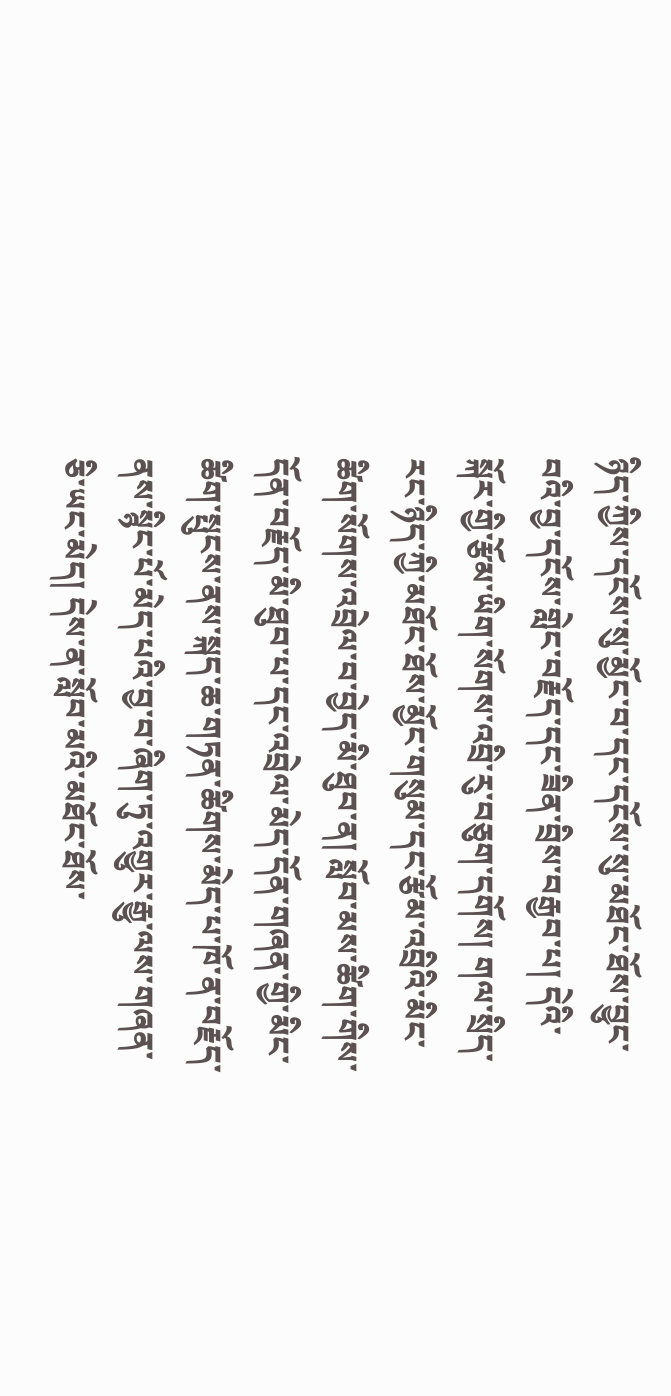ཉིད་ཀྱིས་དངོས་སུ་མྱོང་བ་དང་དངོས་སུ་མཐོང་ཐོས་བྱུང་བའི་བྱ་དངོས་གླེང་བརྗོད་དང་ཟིན་བྲིས་བརྒྱབ་པ། དེའི་སྐོར་གྱི་རྩོམ་ཡིག་སོགས་འབྲི་རུ་བཅུག་དགོས། གལ་སྲིད་རང་ཉིད་ཀྱི་མཐོང་ཐོས་མྱོང་གསུམ་དང་རྩོམ་འབྲིའི་མིང་ཚིག་སོགས་འབྲེལ་བ་བྱེད་མི་ཐུབ་ན། སློབ་མས་ཚིག་གིས་དོན་བརྗོད་མི་ཐུབ་པ་དང་འབྲེལ་མེད་དོན་གཞན་གྱི་མིང་ཚིག་སྤུངས་ནས་སྐད་ཆ་གཏན་ཚིགས་མེད་པ་ཁོ་ན་བརྗོད་ནས་སྙིང་པོ་མེད་པའི་བྱ་བ་ཞིག་ཏུ་འགྱུར་རྒྱུ་ལས་གཞན་ཅི་ཡང་མེད། དེས་ན་སློབ་མའི་མཐོང་ཐོས་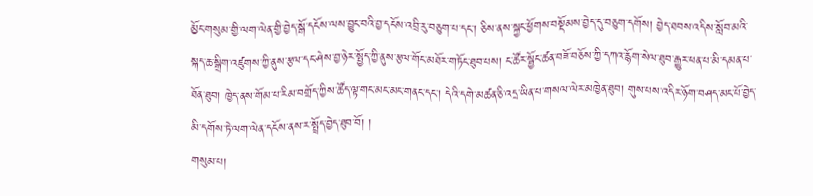མྱོང་གསུམ་གྱི་ལག་ལེན་གྱི་བྱེད་སྒོ་དངོས་ལས་བྱུང་བའི་བྱ་དངོས་འབྲི་རུ་བཅུག་པ་དང་། ཅིས་ནས་སྐྱང་ཕྱོགས་བསྡོམས་བྱེད་དུ་བཅུག་དགོས། བྱེད་ཐབས་འདིས་སློབ་མའི་སྐད་ཆ་སྒྲིག་འཛུགས་ཀྱི་ནུས་རྩལ་དང་ཤེས་བྱ་ཉེར་སྤྱོད་ཀྱི་ནུས་རྩལ་གོང་མཐོར་གཏོང་ཐུབ་པས། ང་ཚོར་སྦྱོང་ཚན་བཟོ་བཅོས་ཀྱི་དཀའ་རྙོག་སེལ་ཐུབ་རྒྱུར་ཕན་པ་མི་དམན་པ་ཐོན་ཐུབ། ཁྱེད་ནས་གོམ་པ་རིམ་བགྲོད་ཀྱིས་ཚོད་ལྟ་གང་མང་མང་གནང་དང་། དེའི་དགེ་མཚན་ཅི་འདྲ་ཡིན་པ་གསལ་ལེར་མཁྱེན་ཐུབ། གུས་པས་འདིར་ཉོག་བཤད་མང་པོ་བྱེད་མི་དགོས་ཏེ་ལག་ལེན་དངོས་ནས་ར་སྤྲོད་བྱེད་ཐུབ་བོ། །
གསུམ་པ།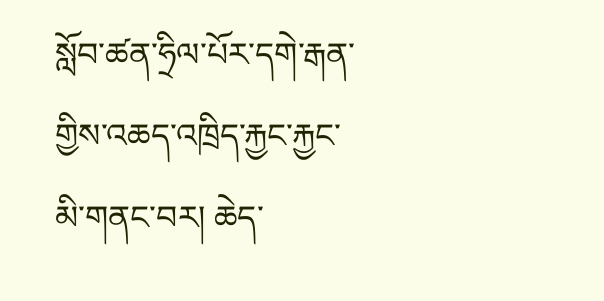སློབ་ཚན་ཧྲིལ་པོར་དགེ་རྒན་གྱིས་འཆད་འཁྲིད་རྐྱང་རྐྱང་མི་གནང་བར། ཆེད་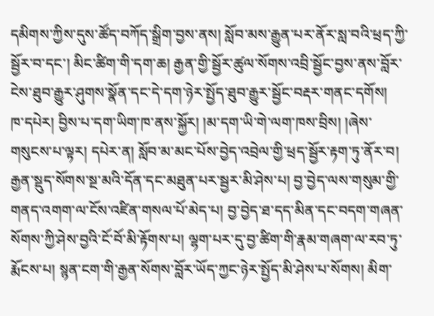དམིགས་ཀྱིས་དུས་ཚོད་བཀོད་སྒྲིག་བྱས་ནས། སློབ་མས་རྒྱུན་པར་ནོར་སླ་བའི་ཕྲད་ཀྱི་སྦྱོར་བ་དང་། མིང་ཚིག་གི་དག་ཆ། རྒྱན་གྱི་སྦྱོར་ཚུལ་སོགས་འབྲི་སྦྱོང་བྱས་ནས་བློར་ངེས་ཐུབ་རྒྱུར་ཤུགས་སྣོན་དང་དེ་དག་ཉེར་སྤྱོད་ཐུབ་རྒྱུར་སྦྱོང་བརྡར་གནང་དགོས།
ཁ་དཔེར། བྱིས་པ་དག་ཡིག་ཁ་ནས་སྐྱོར། །མ་དག་ཡི་གེ་ལག་ཁས་བྲིས། །ཞེས་གསུངས་པ་ལྟར། དཔེར་ན། སློབ་མ་མང་པོས་བྱེད་འབྲེལ་གྱི་ཕྲད་སྦྱོར་རྟག་ཏུ་ནོར་བ། རྒྱན་སྡུད་སོགས་སྔ་མའི་དོན་དང་མཐུན་པར་སྦྱར་མི་ཤེས་པ། བྱ་བྱེད་ལས་གསུམ་གྱི་གནད་འགག་ལ་ངོས་འཛིན་གསལ་པོ་མེད་པ། བྱ་བྱེད་ཐ་དད་མིན་དང་བདག་གཞན་སོགས་ཀྱི་ཤེས་བྱའི་ངོ་བོ་མི་རྟོགས་པ། ལྷག་པར་དུ་བྱ་ཚིག་གི་རྣམ་གཞག་ལ་རབ་ཏུ་རྨོངས་པ། སྙན་ངག་གི་རྒྱན་སོགས་བློར་ཡོད་ཀྱང་ཉེར་སྤྱོད་མི་ཤེས་པ་སོགས། མིག་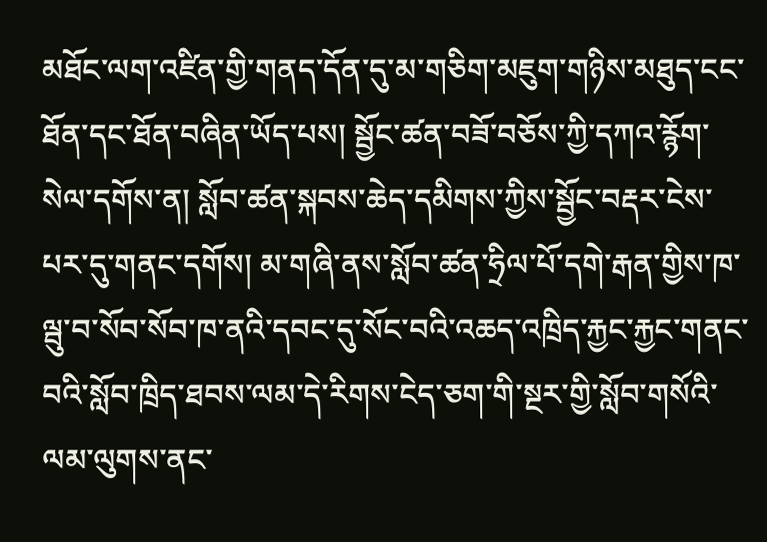མཐོང་ལག་འཛིན་གྱི་གནད་དོན་དུ་མ་གཅིག་མཇུག་གཉིས་མཐུད་ངང་ཐོན་དང་ཐོན་བཞིན་ཡོད་པས། སྦྱོང་ཚན་བཟོ་བཅོས་ཀྱི་དཀའ་རྙོག་སེལ་དགོས་ན། སློབ་ཚན་སྐབས་ཆེད་དམིགས་ཀྱིས་སྦྱོང་བརྡར་ངེས་པར་དུ་གནང་དགོས། མ་གཞི་ནས་སློབ་ཚན་ཧྲིལ་པོ་དགེ་རྒན་གྱིས་ཁ་ལྦུ་བ་སོབ་སོབ་ཁ་ནའི་དབང་དུ་སོང་བའི་འཆད་འཁྲིད་རྐྱང་རྐྱང་གནང་བའི་སློབ་ཁྲིད་ཐབས་ལམ་དེ་རིགས་ངེད་ཅག་གི་སྔར་གྱི་སློབ་གསོའི་ལམ་ལུགས་ནང་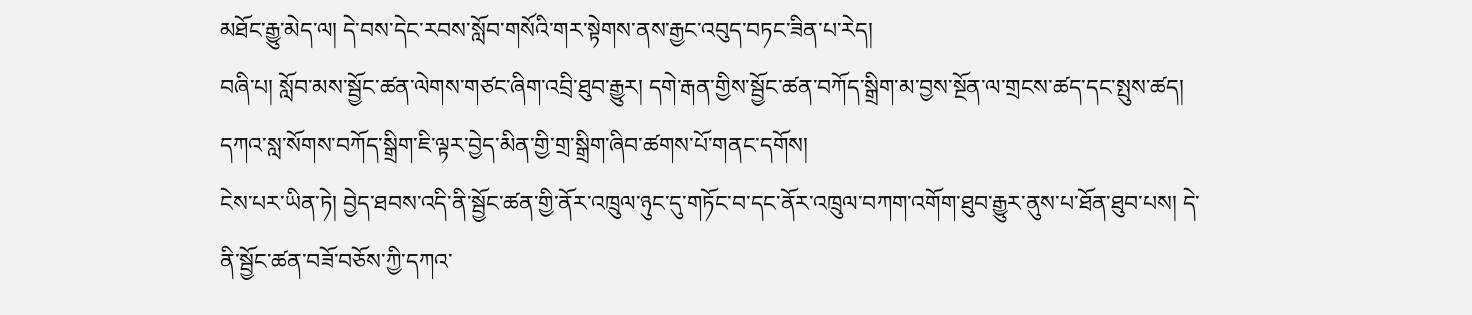མཐོང་རྒྱུ་མེད་ལ། དེ་བས་དེང་རབས་སློབ་གསོའི་གར་སྟེགས་ནས་རྒྱང་འབུད་བཏང་ཟིན་པ་རེད།
བཞི་པ། སློབ་མས་སྦྱོང་ཚན་ལེགས་གཙང་ཞིག་འབྲི་ཐུབ་རྒྱུར། དགེ་རྒན་གྱིས་སྦྱོང་ཚན་བཀོད་སྒྲིག་མ་བྱས་སྔོན་ལ་གྲངས་ཚད་དང་སྤུས་ཚད། དཀའ་སླ་སོགས་བཀོད་སྒྲིག་ཇི་ལྟར་བྱེད་མིན་གྱི་གྲ་སྒྲིག་ཞིབ་ཚགས་པོ་གནང་དགོས།
ངེས་པར་ཡིན་ཏེ། བྱེད་ཐབས་འདི་ནི་སྦྱོང་ཚན་གྱི་ནོར་འཁྲུལ་ཉུང་དུ་གཏོང་བ་དང་ནོར་འཁྲུལ་བཀག་འགོག་ཐུབ་རྒྱུར་ནུས་པ་ཐོན་ཐུབ་པས། དེ་ནི་སྦྱོང་ཚན་བཟོ་བཅོས་ཀྱི་དཀའ་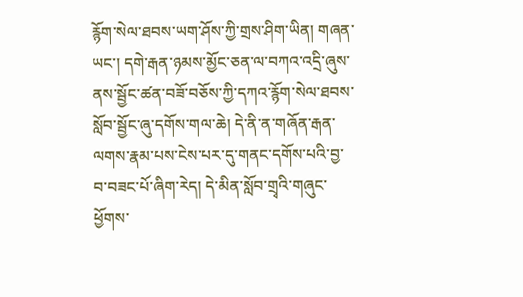རྙོག་སེལ་ཐབས་ཡག་ཤོས་ཀྱི་གྲས་ཤིག་ཡིན། གཞན་ཡང་། དགེ་རྒན་ཉམས་མྱོང་ཅན་ལ་བཀའ་འདྲི་ཞུས་ནས་སྦྱོང་ཚན་བཟོ་བཅོས་ཀྱི་དཀའ་རྙོག་སེལ་ཐབས་སློབ་སྦྱོང་ཞུ་དགོས་གལ་ཆེ། དེ་ནི་ན་གཞོན་རྒན་ལགས་རྣམ་པས་ངེས་པར་དུ་གནང་དགོས་པའི་བྱ་བ་བཟང་པོ་ཞིག་རེད། དེ་མིན་སློབ་གྲྭའི་གཞུང་ཕྱོགས་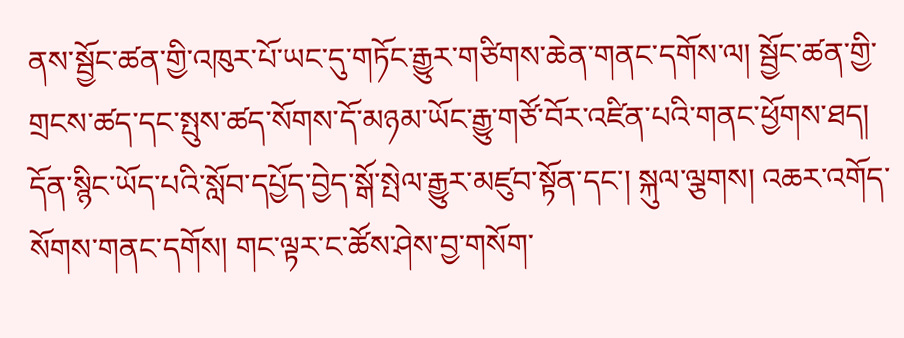ནས་སྦྱོང་ཚན་གྱི་འཁུར་པོ་ཡང་དུ་གཏོང་རྒྱུར་གཙིགས་ཆེན་གནང་དགོས་ལ། སྦྱོང་ཚན་གྱི་གྲངས་ཚད་དང་སྤུས་ཚད་སོགས་དོ་མཉམ་ཡོང་རྒྱུ་གཙོ་བོར་འཛིན་པའི་གནང་ཕྱོགས་ཐད། དོན་སྙིང་ཡོད་པའི་སློབ་དཔྱོད་བྱེད་སྒོ་སྤེལ་རྒྱུར་མཛུབ་སྟོན་དང་། སྐུལ་ལྕགས། འཆར་འགོད་སོགས་གནང་དགོས། གང་ལྟར་ང་ཚོས་ཤེས་བྱ་གསོག་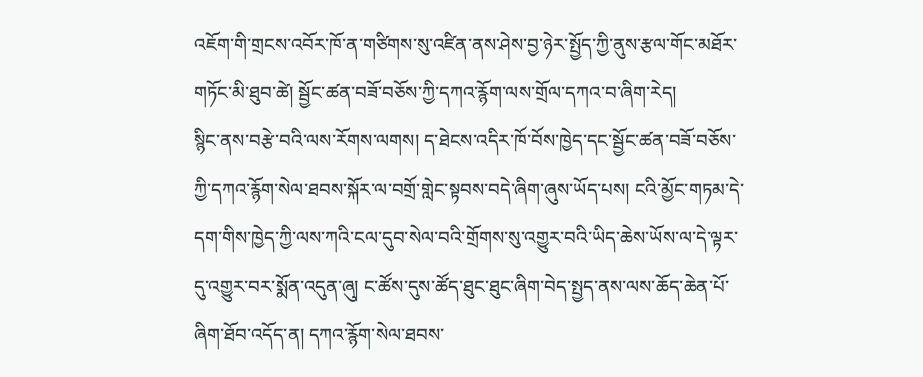འཇོག་གི་གྲངས་འབོར་ཁོ་ན་གཙིགས་སུ་འཛིན་ནས་ཤེས་བྱ་ཉེར་སྤྱོད་ཀྱི་ནུས་རྩལ་གོང་མཐོར་གཏོང་མི་ཐུབ་ཚེ། སྦྱོང་ཚན་བཟོ་བཅོས་ཀྱི་དཀའ་རྙོག་ལས་གྲོལ་དཀའ་བ་ཞིག་རེད།
སྙིང་ནས་བརྩེ་བའི་ལས་རོགས་ལགས། ད་ཐེངས་འདིར་ཁོ་བོས་ཁྱེད་དང་སྦྱོང་ཚན་བཟོ་བཅོས་ཀྱི་དཀའ་རྙོག་སེལ་ཐབས་སྐོར་ལ་བགྲོ་གླེང་སྟབས་བདེ་ཞིག་ཞུས་ཡོད་པས། ངའི་མྱོང་གཏམ་དེ་དག་གིས་ཁྱེད་ཀྱི་ལས་ཀའི་ངལ་དུབ་སེལ་བའི་གྲོགས་སུ་འགྱུར་བའི་ཡིད་ཆེས་ཡོས་ལ་དེ་ལྟར་དུ་འགྱུར་བར་སྨོན་འདུན་ཞུ། ང་ཚོས་དུས་ཚོད་ཐུང་ཐུང་ཞིག་བེད་སྤྱད་ནས་ལས་ཆོད་ཆེན་པོ་ཞིག་ཐོབ་འདོད་ན། དཀའ་རྙོག་སེལ་ཐབས་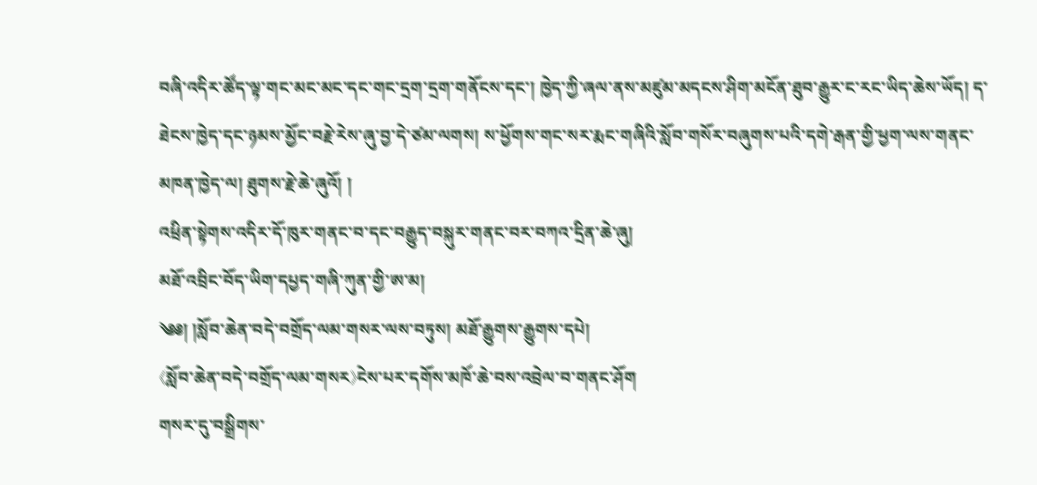བཞི་འདིར་ཚོད་ལྟ་གང་མང་མང་དང་གང་དྲག་དྲག་གནོངས་དང་། ཁྱེད་ཀྱི་ཞལ་ནས་མཛུམ་མདངས་ཤིག་མངོན་ཐུབ་རྒྱུར་ང་རང་ཡིད་ཆེས་ཡོད། ད་ཐེངས་ཁྱེད་དང་ཉམས་མྱོང་བརྗེ་རེས་ཞུ་བྱ་དེ་ཙམ་ལགས། ས་ཕྱོགས་གང་སར་རྨང་གཞིའི་སློབ་གསོར་བཞུགས་པའི་དགེ་རྒན་གྱི་ཕྱག་ལས་གནང་མཁན་ཁྱེད་ལ། ཐུགས་རྗེ་ཆེ་ཞུའོ། །
འཕྲིན་སྟེགས་འདིར་དོ་ཁུར་གནང་བ་དང་བརྒྱུད་བསྐུར་གནང་བར་བཀའ་དྲིན་ཆེ་ཞུ།
མཐོ་འབྲིང་བོད་ཡིག་དཔྱད་གཞི་ཀུན་གྱི་ཨ་མ།
༄༅། །སློབ་ཆེན་བདེ་བགྲོད་ལམ་གསར་ལས་བཏུས། མཐོ་རྒྱུགས་རྒྱུགས་དཔེ།
《སློབ་ཆེན་བདེ་བགྲོད་ལམ་གསར》ངེས་པར་དགོས་མཁོ་ཆེ་བས་འབྲེལ་བ་གནང་ཤོག
གསར་དུ་བསྒྲིགས་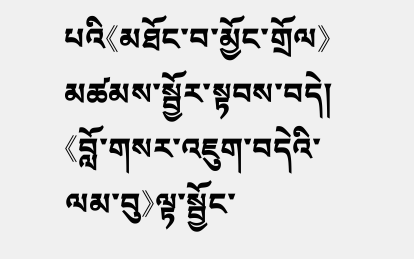པའི《མཐོང་བ་མྱོང་གྲོལ》མཚམས་སྦྱོར་སྟབས་བདེ།
《བློ་གསར་འཇུག་བདེའི་ལམ་བུ》ལྟ་སྦྱོང་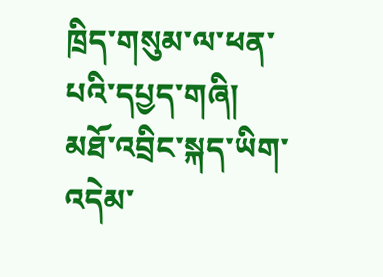ཁྲིད་གསུམ་ལ་ཕན་པའི་དཔྱད་གཞི།
མཐོ་འབྲིང་སྐད་ཡིག་འདེམ་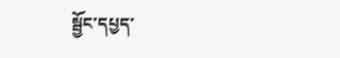སྦྱོང་དཔྱད་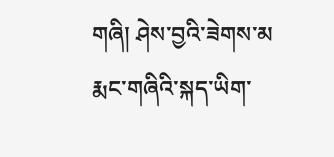གཞི། ཤེས་བྱའི་ཟེགས་མ
རྨང་གཞིའི་སྐད་ཡིག་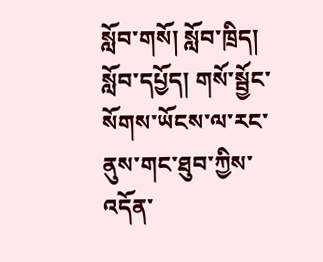སློབ་གསོ། སློབ་ཁྲིད། སློབ་དཔྱོད། གསོ་སྦྱོང་སོགས་ཡོངས་ལ་རང་ནུས་གང་ཐུབ་ཀྱིས་འདོན་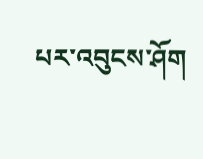པར་འབུངས་ཤོག